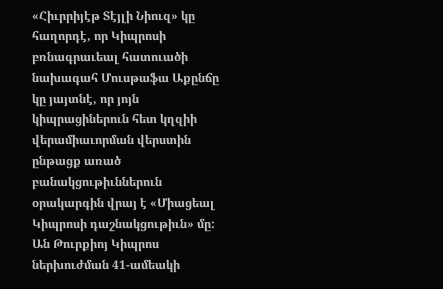«Հիւրրիյէթ Տէյլի Նիուզ» կը հաղորդէ, որ Կիպրոսի բռնագրաւեալ հատուածի նախագահ Մուսթաֆա Աքընճը կը յայտնէ, որ յոյն կիպրացիներուն հետ կղզիի վերամիաւորման վերստին ընթացք առած բանակցութիւններուն օրակարգին վրայ է «Միացեալ Կիպրոսի դաշնակցութիւն» մը:
Ան Թուրքիոյ Կիպրոս ներխուժման 41-ամեակի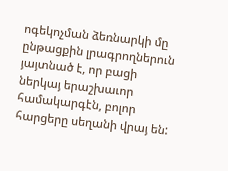ոգեկոչման ձեռնարկի մը ընթացքին լրագրողներուն յայտնած է, որ բացի ներկայ երաշխաւոր համակարգէն, բոլոր հարցերը սեղանի վրայ են: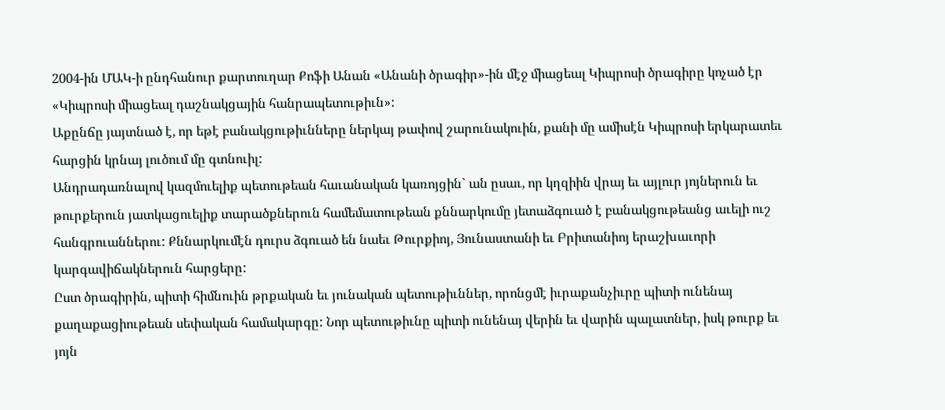2004-ին ՄԱԿ-ի ընդհանուր քարտուղար Քոֆի Անան «Անանի ծրագիր»-ին մէջ միացեալ Կիպրոսի ծրագիրը կոչած էր «Կիպրոսի միացեալ դաշնակցային հանրապետութիւն»:
Աքընճը յայտնած է, որ եթէ բանակցութիւնները ներկայ թափով շարունակուին, քանի մը ամիսէն Կիպրոսի երկարատեւ հարցին կրնայ լուծում մը գտնուիլ:
Անդրադառնալով կազմուելիք պետութեան հաւանական կառոյցին` ան ըսաւ, որ կղզիին վրայ եւ այլուր յոյներուն եւ թուրքերուն յատկացուելիք տարածքներուն համեմատութեան քննարկումը յետաձգուած է բանակցութեանց աւելի ուշ հանգրուաններու: Քննարկումէն դուրս ձգուած են նաեւ Թուրքիոյ, Յունաստանի եւ Բրիտանիոյ երաշխաւորի կարգավիճակներուն հարցերը:
Ըստ ծրագիրին, պիտի հիմնուին թրքական եւ յունական պետութիւններ, որոնցմէ իւրաքանչիւրը պիտի ունենայ քաղաքացիութեան սեփական համակարգը: Նոր պետութիւնը պիտի ունենայ վերին եւ վարին պալատներ, իսկ թուրք եւ յոյն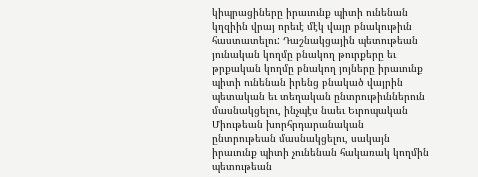կիպրացիները իրաւունք պիտի ունենան կղզիին վրայ որեւէ մէկ վայր բնակութիւն հաստատելու: Դաշնակցային պետութեան յունական կողմը բնակող թուրքերը եւ թրքական կողմը բնակող յոյները իրաւունք պիտի ունենան իրենց բնակած վայրին պետական եւ տեղական ընտրութիւններուն մասնակցելու, ինչպէս նաեւ Եւրոպական Միութեան խորհրդարանական ընտրութեան մասնակցելու, սակայն իրաւունք պիտի չունենան հակառակ կողմին պետութեան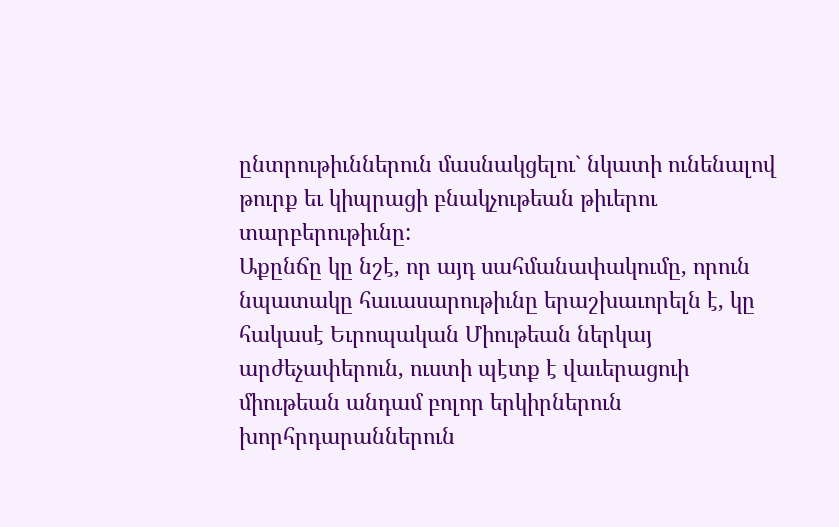ընտրութիւններուն մասնակցելու` նկատի ունենալով թուրք եւ կիպրացի բնակչութեան թիւերու տարբերութիւնը:
Աքընճը կը նշէ, որ այդ սահմանափակումը, որուն նպատակը հաւասարութիւնը երաշխաւորելն է, կը հակասէ Եւրոպական Միութեան ներկայ արժեչափերուն, ուստի պէտք է վաւերացուի միութեան անդամ բոլոր երկիրներուն խորհրդարաններուն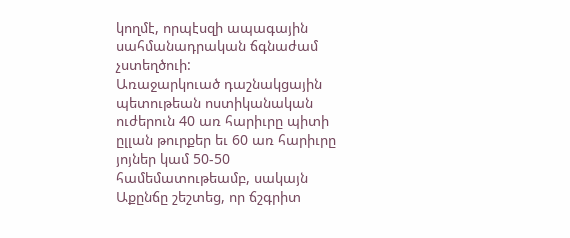կողմէ, որպէսզի ապագային սահմանադրական ճգնաժամ չստեղծուի:
Առաջարկուած դաշնակցային պետութեան ոստիկանական ուժերուն 40 առ հարիւրը պիտի ըլլան թուրքեր եւ 60 առ հարիւրը յոյներ կամ 50-50 համեմատութեամբ, սակայն Աքընճը շեշտեց, որ ճշգրիտ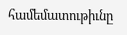համեմատութիւնը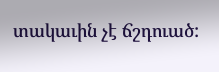տակաւին չէ ճշդուած: